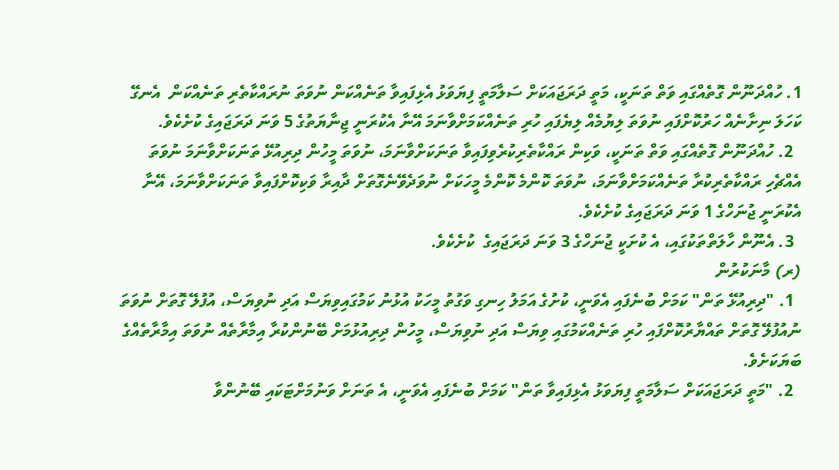1. ހުއްދަނޫން ގޮތެއްގައި ވަތް ތަނަކީ، މަތީ ދަރަޖައަކަށް ސަލާމަތީ ފިޔަވަޅު އެޅިފައިވާ ތަނެއްކަން ނުވަތަ ނުރައްކާތެރި ތަނެއްކަން  އެނގޭ ކަހަލަ ނިށާނެއް ހަރުކޮށްފައި ނުވަތަ ލިޔުމެއް ލިޔެފައި ހުރި ތަނެއްކަމަށްވާނަމަ އޭނާ އެކުރަނީ ޖިނާޔަތުގެ 5 ވަނަ ދަރަޖައިގެ ކުށެކެވެ.
  2. ހުއްދަނޫން ގޮތެއްގައި ވަތް ތަނަކީ، ވަކިން ރައްކާތެރިކުރެވިފައިވާ ތަނަކަށްވާނަމަ، ނުވަތަ މީހުން ދިރިއުޅޭ ތަނަކަށްވާނަމަ ނުވަތަ އެއްޗެހި ރައްކާތެރިކުރާ ތަނެއްކަމަށްވާނަމަ، ނުވަތަ ކޮންމެ ކޮންމެ މީހަކަށް ނުވަދެވޭނެގޮތަށް ދާއިރާ ވަކިކޮށްފައިވާ ތަނަކަށްވާނަމަ، އޭނާ އެކުރަނީ ޖުނަހްގެ 1 ވަނަ ދަރަޖައިގެ ކުށެކެވެ.
  3. އެނޫން ހާލަތްތަކުގައި، އެ ކުށަކީ ޖުނަހްގެ 3 ވަނަ ދަރަޖައިގެ  ކުށެކެވެ.
(ރ) މާނަކުރުން
  1. "ދިރިއުޅޭ ތަން" ކަމަށް ބުނެފައި އެވަނީ، ކުށުގެ އަމަލު ހިނގި ވަގުތު މީހަކު އުޅުނު ކަމުގައިވިޔަސް އަދި ނުވިޔަސް، އުފުލޭ ގޮތަށް ނުވަތަ ނުއުފުލޭ ގޮތަށް ތައްޔާރުކޮށްފައި ހުރި ތަނެއްކަމުގައި ވިޔަސް އަދި ނުވިޔަސް، މީހުން ދިރިއުޅުމަށް ބޭނުންކުރާ އިމާރާތެއް ނުވަތަ އިމާރާތެއްގެ ބަޔަކަށެވެ.
  2. "މަތީ ދަރަޖައަކަށް ސަލާމަތީ ފިޔަވަޅު އެޅިފައިވާ ތަން" ކަމަށް ބުނެފައި އެވަނީ، އެ ތަނަށް ވަނުމަށްޓަކައި ބޭނުންވާ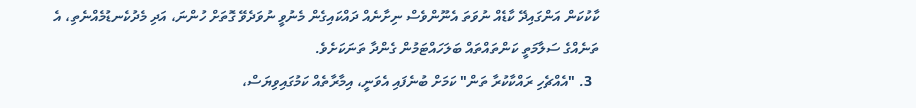ކާކުކަން އަންގައިދޭ ކާޑެއް ނުވަތަ އެނޫންވެސް ނިށާނެއް ދައްކައިގެން މެނުވީ ނުވަދެވޭ ގޮތަށް ހުންނަ، އަދި މެދުކެނޑުމެއްނެތި، އެ ތަނެއްގެ ސަލާމަތީ ކަންތައްތައް ބަލަހައްޓަމުން ގެންދާ ތަނަކަށެވެ.
  3. "އެއްޗެހި ރައްކާކުރާ ތަން" ކަމަށް ބުނެފައި އެވަނީ، އިމާރާތެއް ކަމުގައިވިޔަސް،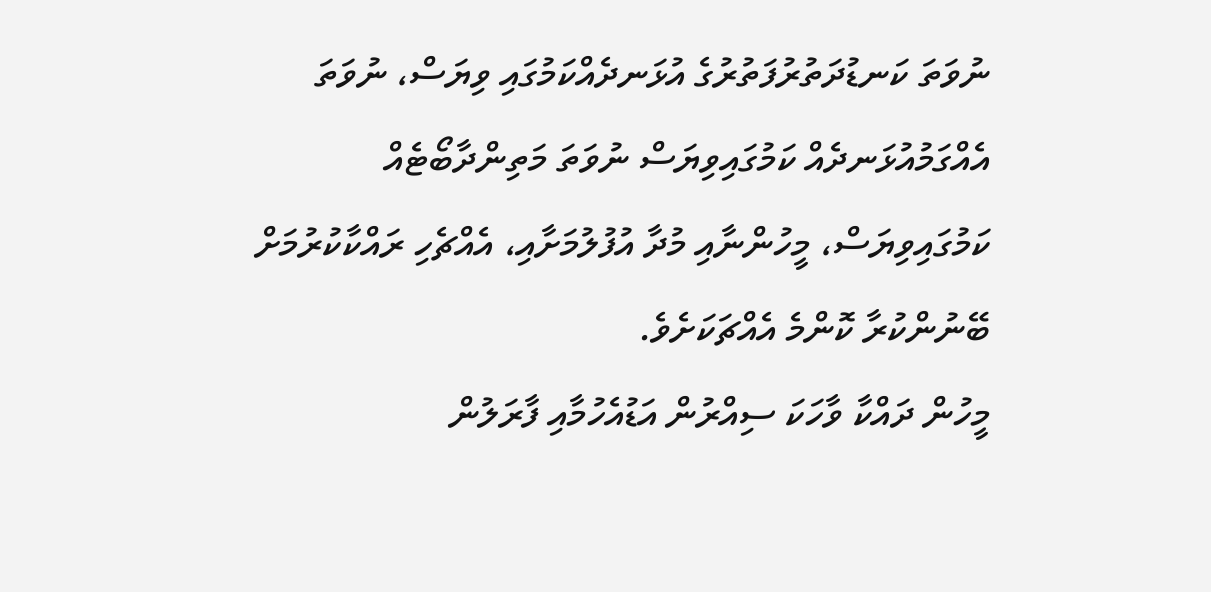ނުވަތަ ކަނޑުދަތުރުފަތުރުގެ އުޅަނދެއްކަމުގައި ވިޔަސް، ނުވަތަ އެއްގަމުއުޅަނދެއް ކަމުގައިވިޔަސް ނުވަތަ މަތިންދާބޯޓެއް ކަމުގައިވިޔަސް، މީހުންނާއި މުދާ އުފުލުމަށާއި، އެއްޗެހި ރައްކާކުރުމަށް ބޭނުންކުރާ ކޮންމެ އެއްޗަކަށެވެ.
މީހުން ދައްކާ ވާހަކަ ސިއްރުން އަޑުއެހުމާއި ފާރަލުން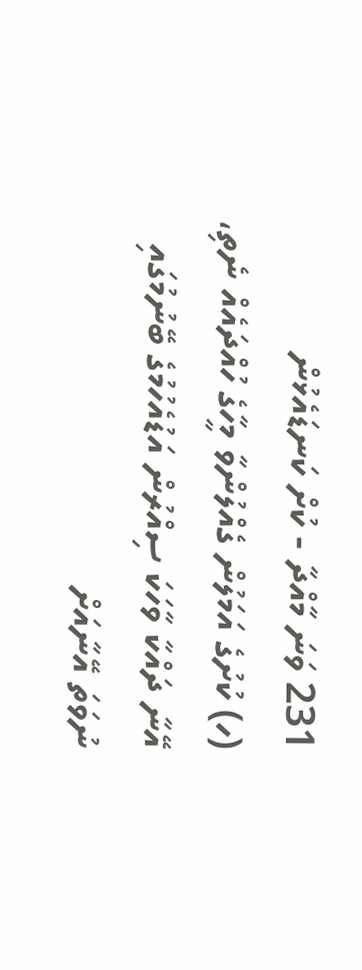231 ވަނަ މާއްދާ - ކުށް ކަނޑައެޅުން
(ހ) ކުށުގެ އަމަލުން ގެއްލުންވާ މީހާގެ ހުއްދައެއް ނެތި، އޭނާ ދައްކާ ވާހަކަ ސިއްރުން އަޑުއެހުމުގެ ބޭނުމުގައި ނުވަތަ އޭނާއަށް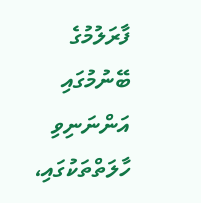ފާރަލުމުގެ ބޭނުމުގައި އަންނަނިވި ހާލަތްތަކުގައި،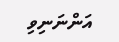އަންނަނިވި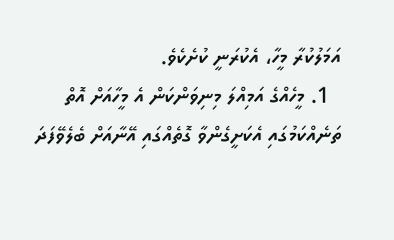އަމަލުކުރާ މީހާ، އެކުރަނީ ކުށެކެވެ.
  1. މީހެއްގެ އަމިއްލަ މިނިވަންކަން އެ މީހާއަށް އޮތް ތަނެއްކަމުގައި އެކަށީގެންވާ ގޮތެއްގައި އޭނާއަށް ބެލެވޭފަދަ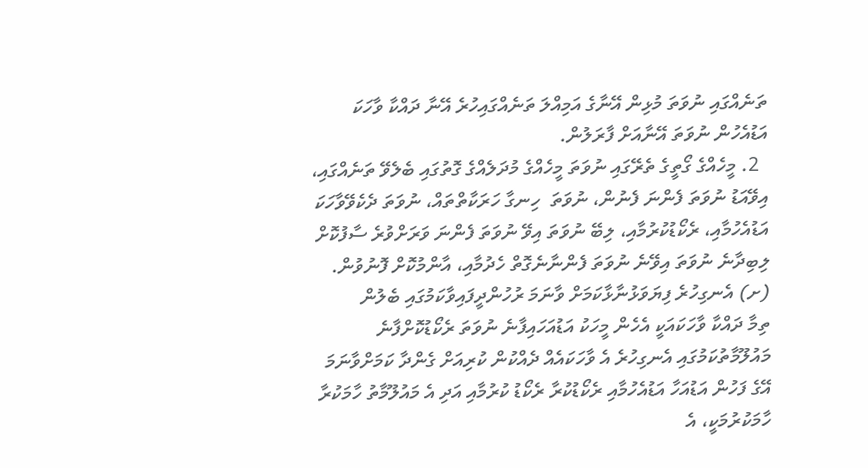ތަނެއްގައި ނުވަތަ މުޅިން އޭނާގެ އަމިއްލަ ތަނެއްގައިހުރެ އޭނާ ދައްކާ ވާހަކަ އަޑުއެހުން ނުވަތަ އޭނާއަށް ފާރަލުން.
  2. މީހެއްގެ ގޯތީގެ ތެރޭގައި ނުވަތަ މީހެއްގެ މުދަލެއްގެ ގޮތުގައި ބެލެވޭ ތަނެއްގައި، އިވޭއަޑު ނުވަތަ ފެންނަ ފެނުން، ނުވަތަ  ހިނގާ ހަރަކާތްތައް، ނުވަތަ ދެކެވޭވާހަކަ އަޑުއެހުމާއި، ރެކޯޑުކުރުމާއި، ލިބޭ ނުވަތަ އިވޭ ނުވަތަ ފެންނަ ވަރަށްވުރެ ސާފުކޮށް ލިބިދާނެ ނުވަތަ އިވޭނެ ނުވަތަ ފެންނާނެގޮތް ހެދުމާއި، އާންމުކޮށް ފޮނުވުން.
(ށ) އެނގިހުރެ ފިޔަވަޅުނާޅާކަމަށް ވާނަމަ ރުހުންދީފައިވާކަމުގައި ބެލުން
ތިމާ ދައްކާ ވާހަކައަކީ އެހެން މީހަކު އަޑުއަހައިފާނެ ނުވަތަ ރެކޯޑުކޮށްފާނެ މައުލޫމާތުކަމުގައި އެނގިހުރެ އެ ވާހަކައެއް ދެއްކުން ކުރިއަށް ގެންދާ ކަމަށްވާނަމަ އޭގެ ފަހުން އަޑުއަހާ އަޑުއެހުމާއި ރެކޯޑުކުރާ ރެކޯޑު ކުރުމާއި އަދި އެ މައުލޫމާތު ހާމަކުރާ ހާމަކުރުމަކީ، އެ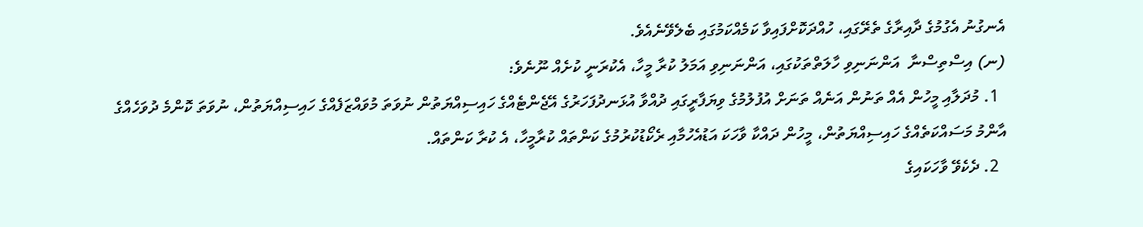އެނގުނު އެގުމުގެ ދާއިރާގެ ތެރޭގައި، ހުއްދަކޮށްފައިވާ ކަމެއްކަމުގައި ބެލެވޭނެއެވެ.
(ނ) އިސްތިސްނާ  އަންނަނިވި ހާލަތްތަކުގައި، އަންނަނިވި އަމަލު ކުރާ މީހާ، އެކުރަނީ ކުށެއް ނޫނެވެ:
  1. މުދަލާއި މީހުން އެއް ތަނުން އަނެއް ތަނަށް އުފުލުމުގެ ވިޔަފާރީގައި ދުއްވާ އުޅަނދުފަހަރުގެ އޭޖެންޓެއްގެ ހައިސިއްޔަތުން ނުވަތަ މުވައްޒަފެއްގެ ހައިސިއްޔަތުން، ނުވަތަ ކޮންމެ ދުވަހެއްގެ އާންމު މަސައްކަތެއްގެ ހައިސިއްޔަތުން، މީހުން ދައްކާ ވާހަކަ އަޑުއެހުމާއި ރެކޯޑުކުރުމުގެ ކަންތައް ކުރާމީހާ، އެ ކުރާ ކަންތައް.
  2. ދެކެވޭ ވާހަކައިގެ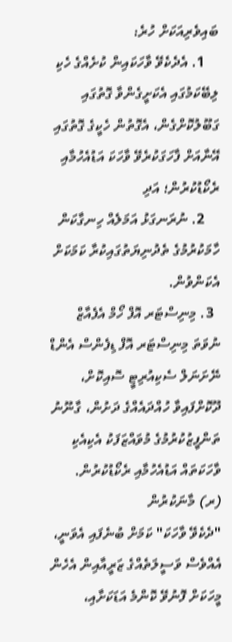ބައިވެރިއަކަށް ހުރެ:
    1. އެދެކެވޭ ވާހަކައިން ކުށެއްގެ ހެކި ލިބޭކަމުގައި އެކަށީގެންވާ ގޮތުގައި ގަބޫލުކޮށްގެން، އެގޮތުން ހެކީގެ ގޮތުގައި އޭނާއަށް ފާހަގަކުރެވޭ ވާހަކަ އަޑުއެހުމާއި ރެކޯޑުކުރުން؛ އަދި
    2. ނުރަނގަޅު އަމަލެއް ހިނގާކަން ހާމަކުރުމުގެ ތެދުނިޔަތުގައިކުރާ ކަމަކަށް އެކަންވުން.
  3. މިނިސްޓަރ އޮފް ހޯމް އެފެއާޒް ނުވަތަ މިނިސްޓަރ އޮފް ޑިފެންސް އެންޑް ނޭށަނަލް ސެކިއުރިޓީ ސޮއިކޮށް، ދޫކޮށްފައިވާ ހުއްދައެއްގެ ދަށުން، ގާނޫނު ތަންފީޒުކުރުމުގެ މުވައްޒަފަކު އެކިއެކި ވާހަކަތައް އަޑުއެހުމާއި ރެކޯޑުކުރުން.
(ރ) މާނަކުރުން
"ދެކެވޭ ވާހަކަ" ކަމަށް ބުނެފައި އެވަނީ، އެއްވެސް ވަސީލަތެއްގެ ޒަރީއާއިން އެހެން މީހަކަށް ފޮނުވޭ ކޮންމެ އަޑަކަށާއި،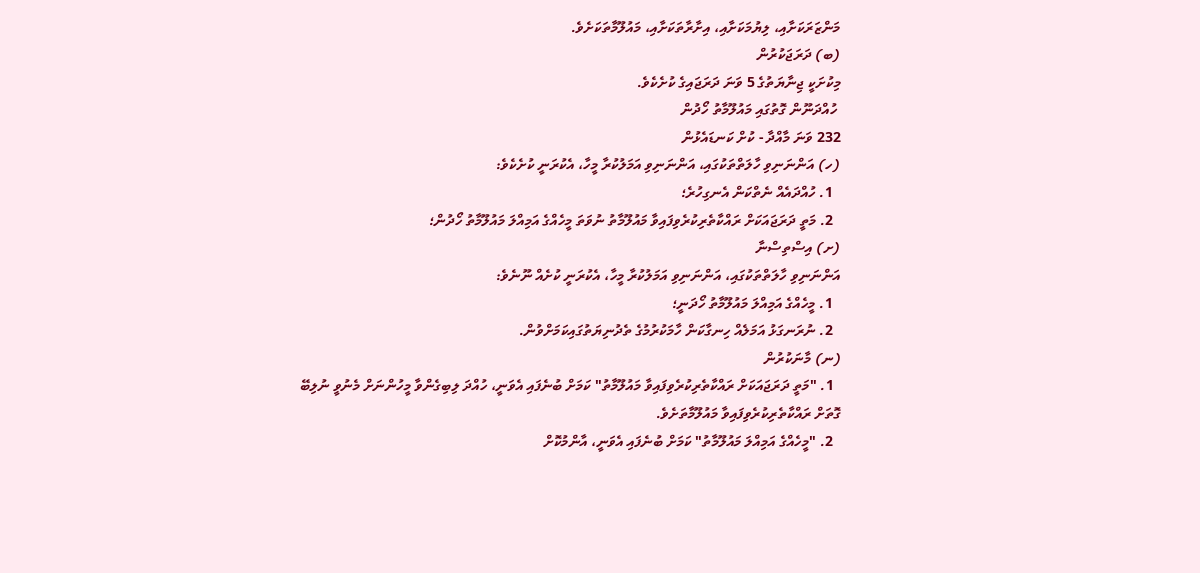މަންޒަރަކަށާއި، ލިޔުމަކަށާއި، އިށާރާތަކަށާއި، މައުލޫމާތަކަށެވެ.
(ބ) ދަރަޖަކުރުން
މިކުށަކީ ޖިނާޔަތުގެ 5 ވަނަ ދަރަޖައިގެ ކުށެކެވެ.
 ހުއްދަނޫން ގޮތުގައި މައުލޫމާތު ހޯދުން
232 ވަނަ މާއްދާ - ކުށް ކަނޑައެޅުން
(ހ) އަންނަނިވި ހާލަތްތަކުގައި، އަންނަނިވި އަމަލުކުރާ މީހާ، އެކުރަނީ ކުށެކެވެ:
  1. ހުއްދައެއް ނެތްކަން އެނގިހުރެ؛
  2. މަތީ ދަރަޖައަކަށް ރައްކާތެރިކުރެވިފައިވާ މައުލޫމާތު ނުވަތަ މީހެއްގެ އަމިއްލަ މައުލޫމާތު ހޯދުން؛
(ށ) އިސްތިސްނާ
އަންނަނިވި ހާލަތްތަކުގައި، އަންނަނިވި އަމަލުކުރާ މީހާ، އެކުރަނީ ކުށެއް ނޫނެވެ:
  1. މީހެއްގެ އަމިއްލަ މައުލޫމާތު ހޯދަނީ؛
  2. ނުރަނގަޅު އަމަލެއް ހިނގާކަން ހާމަކުރުމުގެ ތެދުނިޔަތުގައިކަމަށްވުން.
(ނ) މާނަކުރުން
  1. "މަތީ ދަރަޖައަކަށް ރައްކާތެރިކުރެވިފައިވާ މައުލޫމާތު" ކަމަށް ބުނެފައި އެވަނީ، ހުއްދަ ލިބިގެންވާ މީހުންނަށް މެނުވީ ނުލިބޭ ގޮތަށް ރައްކާތެރިކުރެވިފައިވާ މައުލޫމާތަށެވެ.
  2. "މީހެއްގެ އަމިއްލަ މައުލޫމާތު" ކަމަށް ބުނެފައި އެވަނީ، އާންމުކޮށް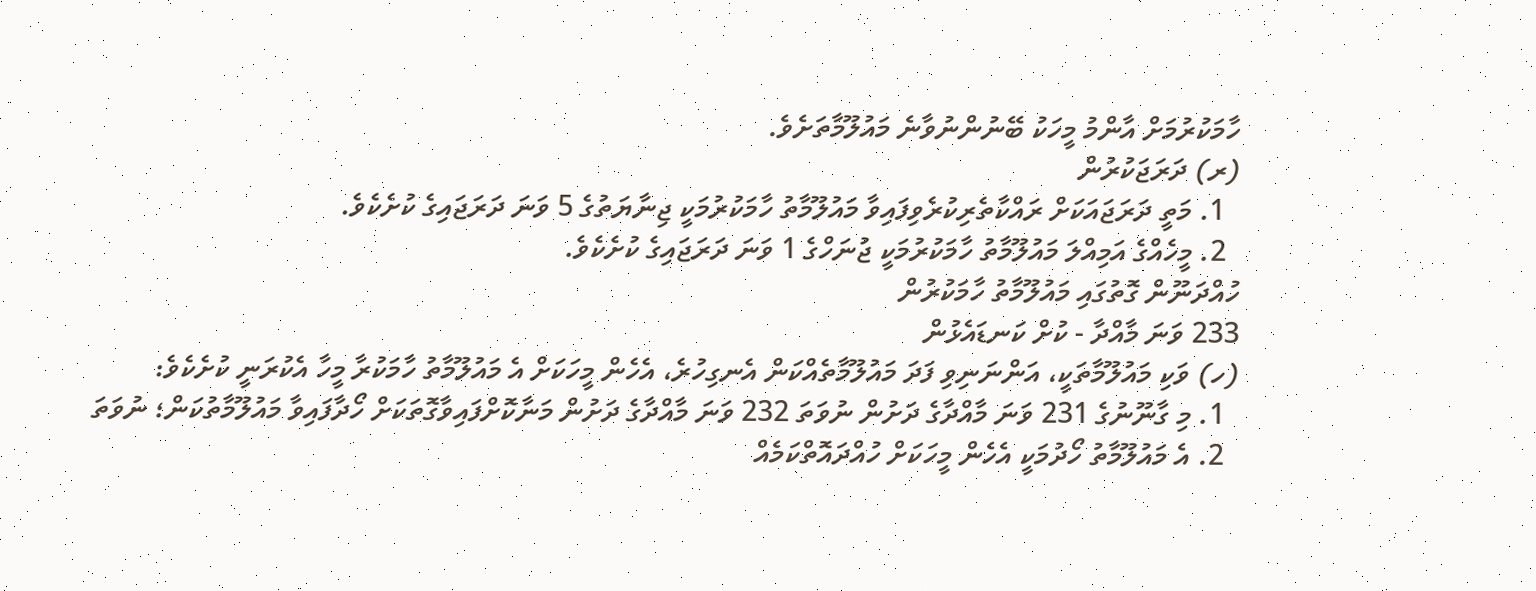ހާމަކުރުމަށް އާންމު މީހަކު ބޭނުންނުވާނެ މައުލޫމާތަށެވެ.
(ރ) ދަރަޖަކުރުން
  1. މަތީ ދަރަޖައަކަށް ރައްކާތެރިކުރެވިފައިވާ މައުލޫމާތު ހާމަކުރުމަކީ ޖިނާޔަތުގެ 5 ވަނަ ދަރަޖައިގެ ކުށެކެވެ.
  2. މީހެއްގެ އަމިއްލަ މައުލޫމާތު ހާމަކުރުމަކީ ޖުނަހްގެ 1 ވަނަ ދަރަޖައިގެ ކުށެކެވެ.
ހުއްދަނޫން ގޮތުގައި މައުލޫމާތު ހާމަކުރުން
233 ވަނަ މާއްދާ - ކުށް ކަނޑައެޅުން
(ހ) ވަކި މައުލޫމާތަކީ، އަންނަނިވި ފަދަ މައުލޫމާތެއްކަން އެނގިހުރެ، އެހެން މީހަކަށް އެ މައުލޫމާތު ހާމަކުރާ މީހާ އެކުރަނީ ކުށެކެވެ:
  1. މި ގާނޫނުގެ 231 ވަނަ މާއްދާގެ ދަށުން ނުވަތަ 232 ވަނަ މާއްދާގެ ދަށުން މަނާކޮށްފައިވާގޮތަކަށް ހޯދާފައިވާ މައުލޫމާތުކަން؛ ނުވަތަ
  2. އެ މައުލޫމާތު ހޯދުމަކީ އެހެން މީހަކަށް ހުއްދައޮތްކަމެއް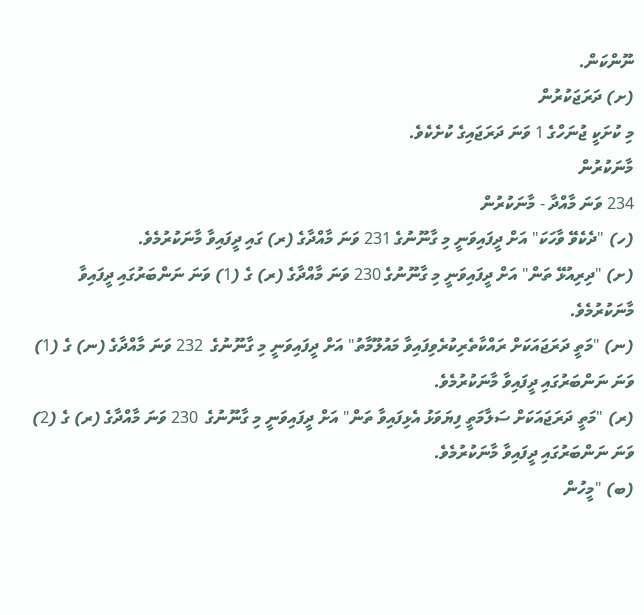ނޫންކަން.
(ށ) ދަރަޖަކުރުން
މި ކުށަކީ ޖުނަހްގެ 1 ވަނަ ދަރަޖައިގެ ކުށެކެވެ.
މާނަކުރުން
234 ވަނަ މާއްދާ - މާނަކުރުން
(ހ) "ދެކެވޭ ވާހަކަ" އަށް ދީފައިވަނީ މި ގާނޫނުގެ 231 ވަނަ މާއްދާގެ (ރ) ގައި ދީފައިވާ މާނަކުރުމެވެ.
(ށ) "ދިރިއުޅޭ ތަން" އަށް ދީފައިވަނީ މި ގާނޫނުގެ 230 ވަނަ މާއްދާގެ (ރ) ގެ (1) ވަނަ ނަންބަރުގައި ދީފައިވާ މާނަކުރުމެވެ.
(ނ) "މަތީ ދަރަޖައަކަށް ރައްކާތެރިކުރެވިފައިވާ މައުލޫމާތު" އަށް ދީފައިވަނީ މި ގާނޫނުގެ  232 ވަނަ މާއްދާގެ (ނ) ގެ (1) ވަނަ ނަންބަރުގައި ދީފައިވާ މާނަކުރުމެވެ.
(ރ) "މަތީ ދަރަޖައަކަށް ސަލާމަތީ ފިޔަވަޅު އެޅިފައިވާ ތަން" އަށް ދީފައިވަނީ މި ގާނޫނުގެ  230 ވަނަ މާއްދާގެ (ރ) ގެ (2) ވަނަ ނަންބަރުގައި ދީފައިވާ މާނަކުރުމެވެ.
(ބ) "މީހުން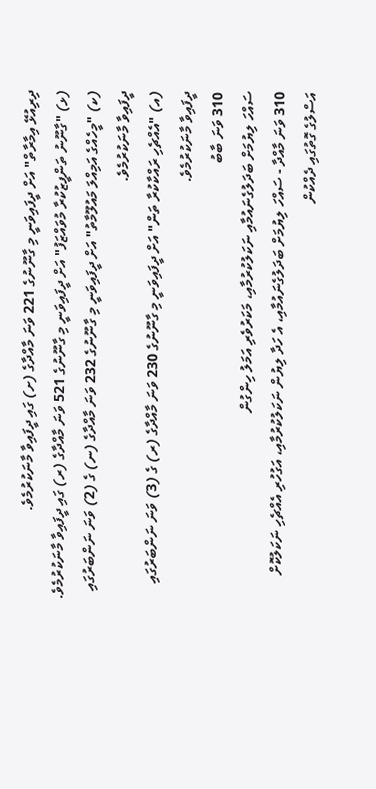ދިރިއުޅޭ އިމާރާތް" އަށް ދީފައިވަނީ މި ގާނޫނުގެ 221 ވަނަ މާއްދާގެ (ށ) ގައި ދީފައިވާ މާނަކުރުމެވެ.
(ޅ) "ގާނޫނު ތަންފީޒުކުރާ މުވައްޒަފު" އަށް ދީފައިވަނީ މި ގާނޫނުގެ 521 ވަނަ މާއްދާގެ (ރ) ގައި ދީފައިވާ މާނަކުރުމެވެ.
(ކ) "މީހެއްގެ އަމިއްލަ މައުލޫމާތު" އަށް ދީފައިވަނީ މި ގާނޫނުގެ 232 ވަނަ މާއްދާގެ (ނ) ގެ (2) ވަނަ ނަންބަރުގައި ދީފައިވާ މާނަކުރުމެވެ.
(އ) "އެއްޗެހި ރައްކާކުރާ ތަން" އަށް ދީފައިވަނީ މި ގާނޫނުގެ 230 ވަނަ މާއްދާގެ (ރ) ގެ (3) ވަނަ ނަންބަރުގައި ދީފައިވާ މާނަކުރުމެވެ.
310 ވަނަ ބާބު
ސައްހަ ލިޔުމަށް ބަދަލުގެނައުމާއި ނަކަލުކުރުމާއި، މަކަރުވެރި އަމަލު ހިންގުން
310 ވަނަ މާއްދާ - ސައްހަ ލިޔުމަށް ބަދަލުގެނައުމާއި، އެ ހަދާ ލިޔުން ނަކަލުކުރުމާއި، އަގުހުރި އެއްޗެހި ނަކަލުކޮށް އަސްލުގެ ގޮތުގައި ދެއްކުން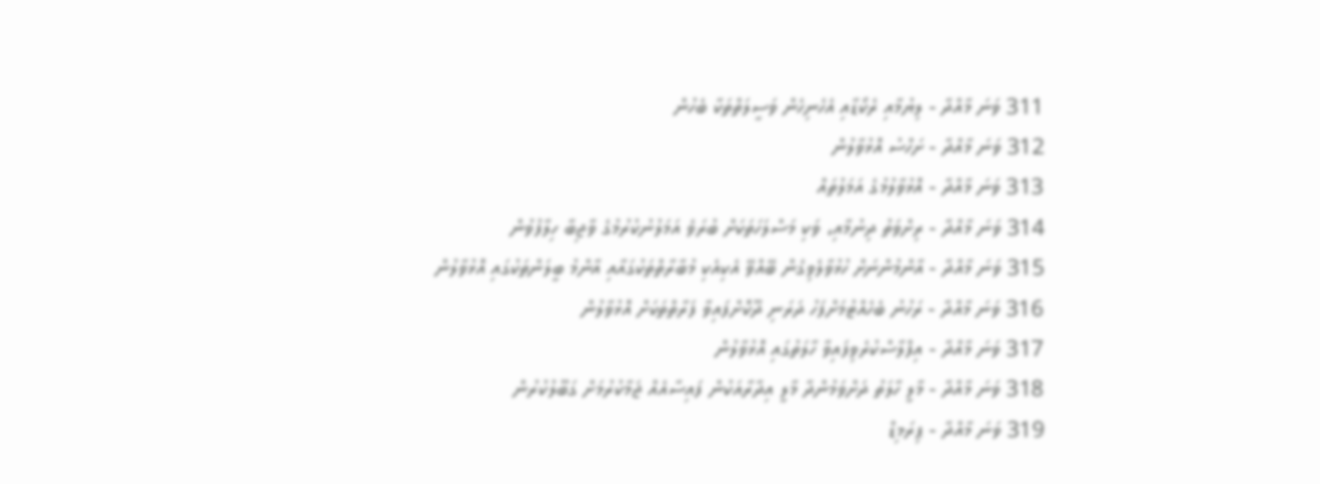311 ވަނަ މާއްދާ - ލިޔުމާއި ރެކޯޑާއި އެހެނިހެން ވަސީލަތްތަކާ ބެހުން
312 ވަނަ މާއްދާ - ށަހްސު އޮޅުވާލުން
313 ވަނަ މާއްދާ - އޮޅުވާލުމުގެ އަމަލުތައް
314 ވަނަ މާއްދާ - ރިށްވަތު ދިނުމާއި، ވަކި މަސްލަހަތަކަށް ބުރަވެ އަމަލުނުކުރުމުގެ ވާޖިބާ ހިލާފުވުން
315 ވަނަ މާއްދާ - އާންމުންނަށް ހުޅުވާލެވިގެން ބޭއްވޭ އެކިއެކި މުބާރާތްތަކުގައާއި އާންމު ބީލަންތަކުގައި އޮޅުވާލުން
316 ވަނަ މާއްދާ - ރަހުނު ބެހެއްޓުމަށްފަހު ދަރަނި ދޫކޮށްފައިވާ ފަރާތްތަކަށް އޮޅުވާލުން
317 ވަނަ މާއްދާ - އިފްލާސްކުރެވިފައިވާ ހާލަތުގައި އޮޅުވާލުން
318 ވަނަ މާއްދާ - މާލީ ހާލަތު ދަށްވަމުންދާ މާލީ އިދާރާއަކުން ފައިސާއެއް ޖަމާކުރުމަށް ގަބޫލުކުރުން
319 ވަނަ މާއްދާ - ޕިރަމިޑް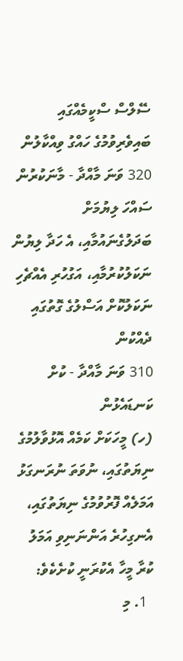ސޭލްސް ސްކީމެއްގައި ބައިވެރިވުމުގެ ހައްގު ވިއްކާލުން
320 ވަނަ މާއްދާ - މާނަކުރުން
ސައްހަ ލިޔުމަށް ބަދަލުގެނައުމާއި، އެ ހަދާ ލިޔުން ނަކަލުކުރުމާއި، އަގުހުރި އެއްޗެހި
ނަކަލުކޮށް އަސްލުގެ ގޮތުގައި ދެއްކުން
310 ވަނަ މާއްދާ - ކުށް ކަނޑައެޅުން
(ހ) މީހަކަށް ކަމެއް އޮޅުވާލުމުގެ ނިޔަތުގައި، ނުވަތަ ނުރަނގަޅު އަމަލެއް ފޮރުވުމުގެ ނިޔަތުގައި، އެނގިހުރެ އަންނަނިވި އަމަލު ކުރާ މީހާ އެކުރަނީ ކުށެކެވެ:
  1. މި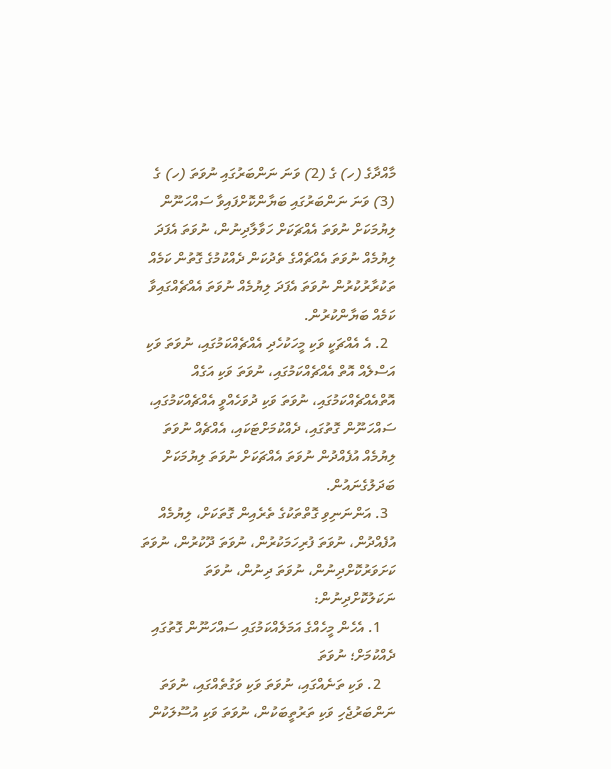މާއްދާގެ (ހ) ގެ (2) ވަނަ ނަންބަރުގައި ނުވަތަ (ހ) ގެ (3) ވަނަ ނަންބަރުގައި ބަޔާންކޮށްފައިވާ ސައްހަނޫން ލިޔުމަކަށް ނުވަތަ އެއްޗަކަށް ހަވާލާދިނުން، ނުވަތަ އެފަދަ ލިޔުމެއް ނުވަތަ އެއްޗެއްގެ ތެދުކަން ދެއްކުމުގެ ގޮތުން ކަމެއް ތަކުރާރުކުރުން ނުވަތަ އެފަދަ ލިޔުމެއް ނުވަތަ އެއްޗެއްގައިވާ ކަމެއް ބަޔާންކުރުން.
  2. އެ އެއްޗަކީ ވަކި މީހަކުހެދި އެއްޗެއްކަމުގައި، ނުވަތަ ވަކި އަސްލެއް އޮތް އެއްޗެއްކަމުގައި، ނުވަތަ ވަކި އަގެއް އޮތްއެއްޗެއްކަމުގައި، ނުވަތަ ވަކި ދުވަހެއްވީ އެއްޗެއްކަމުގައި، ސައްހަނޫން ގޮތުގައި، ދެއްކުމަށްޓަކައި، އެއްޗެއް ނުވަތަ ލިޔުމެއް އުފެއްދުން ނުވަތަ އެއްޗަކަށް ނުވަތަ ލިޔުމަކަށް ބަދަލުގެނައުން.
  3. އަންނަނިވި ގޮތްތަކުގެ ތެރެއިން ގޮތަކަށް، ލިޔުމެއް އުފެއްދުން، ނުވަތަ ފުރިހަމަކުރުން، ނުވަތަ ދޫކުރުން، ނުވަތަ  ކަށަވަރުކޮށްދިނުން، ނުވަތަ ދިނުން، ނުވަތަ ނަކަލުކޮށްދިނުން:
    1. އެހެން މީހެއްގެ އަމަލެއްކަމުގައި ސައްހަނޫން ގޮތުގައި ދެއްކުމަށް؛ ނުވަތަ
    2. ވަކި ތަނެއްގައި، ނުވަތަ ވަކި ވަގުތެއްގައި، ނުވަތަ ނަންބަރުޖެހި ވަކި ތަރުތީބަކުން، ނުވަތަ ވަކި އުސޫލަކުން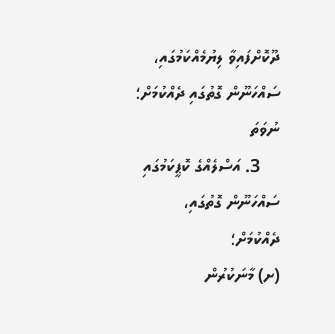ދޫކޮށްފައިވާ ލިޔުމެއްކަމުގައި، ސައްހަނޫން ގޮތުގައި ދެއްކުމަށް؛ ނުވަތަ
    3. އަސްލެއްގެ ކޮޕީކަމުގައި ސައްހަނޫން ގޮތުގައި، ދެއްކުމަށް؛
(ށ) މާނަކުރުން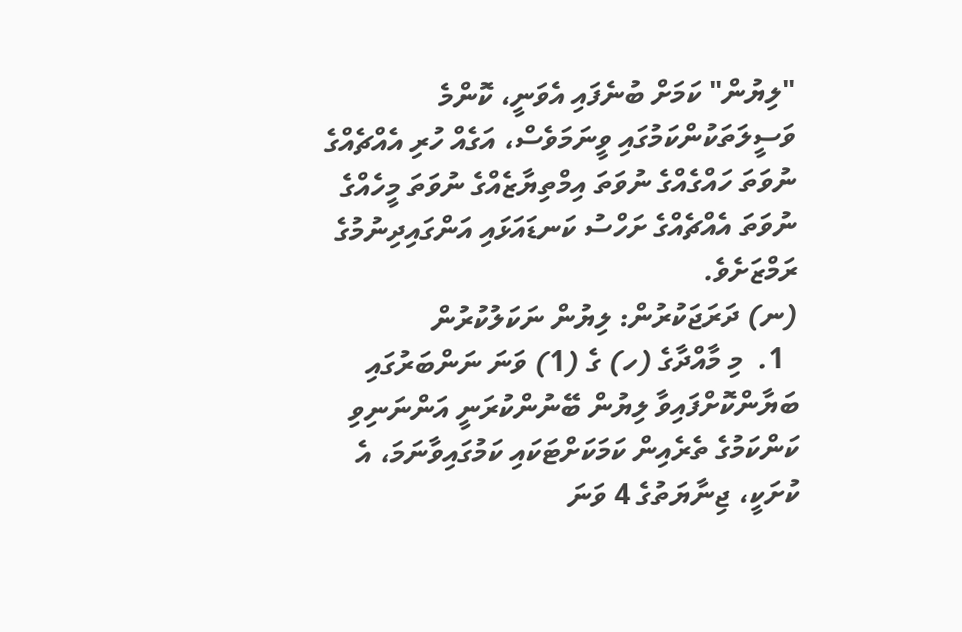"ލިޔުން" ކަމަށް ބުނެފައި އެވަނީ، ކޮންމެ ވަސީލަތަކުންކަމުގައި ވީނަމަވެސް، އަގެއް ހުރި އެއްޗެއްގެ ނުވަތަ ހައްގެއްގެ ނުވަތަ އިމްތިޔާޒެއްގެ ނުވަތަ މީހެއްގެ ނުވަތަ އެއްޗެއްގެ ށަހްސު ކަނޑައަޅައި އަންގައިދިނުމުގެ ރަމްޒަށެވެ.
(ނ) ދަރަޖަކުރުން: ލިޔުން ނަކަލުކުރުން
  1.  މި މާއްދާގެ (ހ) ގެ (1) ވަނަ ނަންބަރުގައި ބަޔާންކޮށްފައިވާ ލިޔުން ބޭނުންކުރަނީ އަންނަނިވި ކަންކަމުގެ ތެރެއިން ކަމަކަށްޓަކައި ކަމުގައިވާނަމަ، އެ ކުށަކީ، ޖިނާޔަތުގެ 4 ވަނަ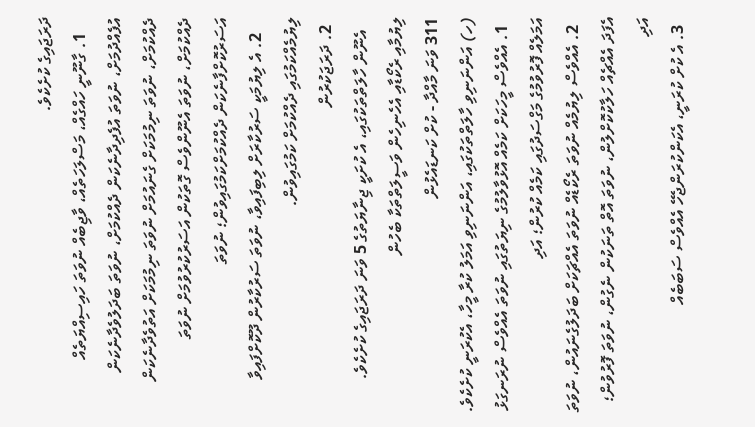ދަރަޖައިގެ ކުށެކެވެ.
    1. ގާނޫނީ ހައްގެއް، މަސްލަހަތެއް، ވާޖިބެއް ނުވަތަ ހައިސިއްޔަތެއް އުފެއްދުމަށް، ނުވަތަ އުފެދިދާނެކަން ދެއްކުމަށް، ނުވަތަ ބަދަލުވެދާނެކަން ދެއްކުމަށް، ނުވަތަ ނިމުމަކަށް ގެނައުމަށް ނުވަތަ ނިމުމަކަށް އަތުވެދާނެކަން ދެއްކުމަށް، ނުވަތަ އެނޫންވެސް ގޮތަކުން އަސަރުކުރުވުމަށް ނުވަތަ އަސަރުކޮށްފާނެކަން ދެއްކުމަށްކަމުގައިވުން؛ ނުވަތަ
    2. އެ ލިޔުމަކީ ސަރުކާރަށް ލިބިފައިވާ، ނުވަތަ ސަރުކާރުން ދޫކޮށްފައިވާ ލިޔުމެއްކަމުގައި ދެއްކުމަށް ކަމުގައިވުން.
  2. ދަރަޖަކުރުން
   އެނޫން ހާލަތްތަކުގައި، އެ ކުށަކީ ޖިނާޔަތުގެ 5 ވަނަ ދަރަޖައިގެ ކުށެކެވެ.
ލިޔުމާއި ރެކޯޑާއި އެހެނިހެން ވަސީލަތްތަކާ ބެހުން
311 ވަނަ މާއްދާ - ކުށް ކަނޑައެޅުން
(ހ) އަންނަނިވި ހާލަތްތަކުގައި، އަންނަނިވި އަމަލު ކުރާ މީހާ، އެކުރަނީ ކުށެކެވެ.
  1. އެއްވެސް މީހަކަށް ކަމެއް އޮޅުވާލުމުގެ ނިޔަތުގައި ނުވަތަ އެއްވެސް ނުރަނގަޅު އަމަލެއް ފޮރުވުމުގެ މަގްސަދުގައި ކަމެއް ކުރުން؛ އަދި
  2. އެއްވެސް ލިޔުމެއް ނުވަތަ ރެކޯޑެއް ނުވަތަ އެއްޗަކަށް ބަދަލުގެނައުން، ނުވަތަ އެފަދަ އެއްޗެއް ހަލާކުކޮށްލުން، ނުވަތަ އޮތް ތަނަކުން ނެގުން، ނުވަތަ ފޮރުވުން؛ އަދި
  3. އެ ކުށް ކުރަނީ، އެކަންކުރަންޖެހޭ އެއްވެސް ސަބަބެއް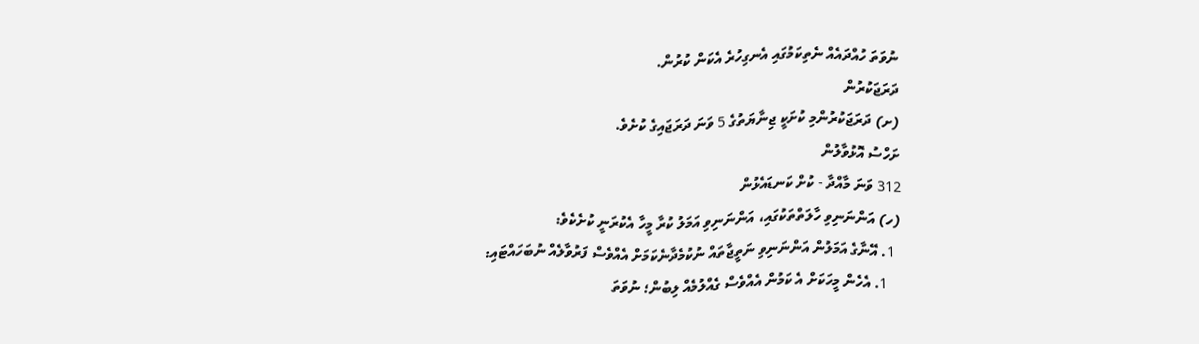ނުވަތަ ހުއްދައެއް ނެތިކަމުގައި އެނގިހުރެ އެކަން ކުރުން.
ދަރަޖަކުރުން
(ށ) ދަރަޖަކުރުންމި ކުށަކީ ޖިނާޔަތުގެ 5 ވަނަ ދަރަޖައިގެ ކުށެވެ.
ށަހްސު އޮޅުވާލުން
312 ވަނަ މާއްދާ - ކުށް ކަނޑައެޅުން
(ހ) އަންނަނިވި ހާލަތްތަކުގައި، އަންނަނިވި އަމަލު ކުރާ މީހާ އެކުރަނީ ކުށެކެވެ:
  1. އޭނާގެ އަމަލުން އަންނަނިވި ނަތީޖާތައް ނުކުމެދާނެކަމަށް އެއްވެސް ފަރުވާލެއް ނުބަހައްޓައި:
    1. އެހެން މީހަކަށް އެ ކަމުން އެއްވެސް ގެއްލުމެއް ލިބުން؛ ނުވަތަ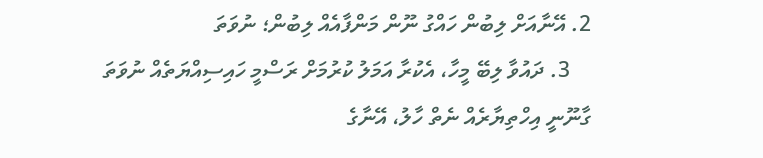2. އޭނާއަށް ލިބުން ހައްގު ނޫން މަންފާއެއް ލިބުން؛ ނުވަތަ
    3. ދައުވާ ލިބޭ މީހާ، އެކުރާ އަމަލު ކުރުމަށް ރަސްމީ ހައިސިއްޔަތެއް ނުވަތަ ގާނޫނީ އިހްތިޔާރެއް ނެތް ހާލު، އޭނާގެ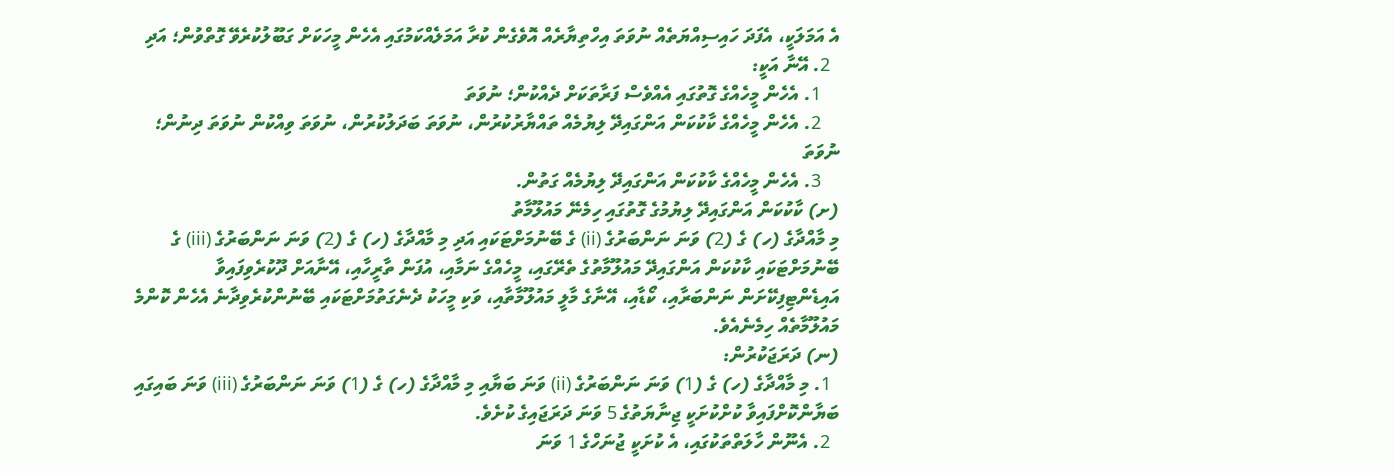އެ އަމަލަކީ، އެފަދަ ހައިސިއްޔަތެއް ނުވަތަ އިހްތިޔާރެއް އޮވެގެން ކުރާ އަމަލެއްކަމުގައި އެހެން މީހަކަށް ގަބޫލުކުރެވޭ ގޮތްވުން؛ އަދި
  2. އޭނާ އަކީ:
    1. އެހެން މީހެއްގެ ގޮތުގައި އެއްވެސް ފަރާތަކަށް ދެއްކުން؛ ނުވަތަ
    2. އެހެން މީހެއްގެ ކާކުކަން އަންގައިދޭ ލިޔުމެއް ތައްޔާރުކުރުން، ނުވަތަ ބަދަލުކުރުން، ނުވަތަ ވިއްކުން ނުވަތަ ދިނުން؛ ނުވަތަ
    3. އެހެން މީހެއްގެ ކާކުކަން އަންގައިދޭ ލިޔުމެއް ގަތުން.
(ށ) ކާކުކަން އަންގައިދޭ ލިޔުމުގެ ގޮތުގައި ހިމެނޭ މައުލޫމާތު
މި މާއްދާގެ (ހ) ގެ (2) ވަނަ ނަންބަރުގެ (ii) ގެ ބޭނުމަށްޓަކައި އަދި މި މާއްދާގެ (ހ) ގެ (2) ވަނަ ނަންބަރުގެ (iii) ގެ ބޭނުމަށްޓަކައި ކާކުކަން އަންގައިދޭ މައުލޫމާތުގެ ތެރޭގައި، މީހެއްގެ ނަމާއި، އުފަން ތާރީހާއި، އޭނާއަށް ދޫކުރެވިފައިވާ އައިޑެންޓިފިކޭށަން ނަންބަރާއި، ކޯޑާއި، އޭނާގެ މާލީ މައުލޫމާތާއި، ވަކި މީހަކު ދެނެގަތުމަށްޓަކައި ބޭނުންކުރެވިދާނެ އެހެން ކޮންމެ މައުލޫމާތެއް ހިމެނެއެވެ.
(ނ) ދަރަޖަކުރުން:
  1. މި މާއްދާގެ (ހ) ގެ (1) ވަނަ ނަންބަރުގެ (ii) ވަނަ ބަޔާއި މި މާއްދާގެ (ހ) ގެ (1) ވަނަ ނަންބަރުގެ (iii) ވަނަ ބައިގައި ބަޔާންކޮށްފައިވާ ކުށްކުށަކީ ޖިނާޔަތުގެ 5 ވަނަ ދަރަޖައިގެ ކުށެވެ.
  2. އެނޫން ހާލަތްތަކުގައި، އެ ކުށަކީ ޖުނަހްގެ 1 ވަނަ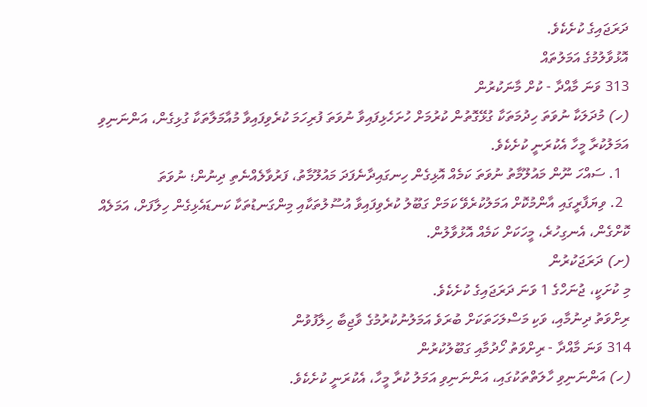ދަރަޖައިގެ ކުށެކެވެ.
އޮޅުވާލުމުގެ އަމަލުތައް
313 ވަނަ މާއްދާ - ކުށް މާނަކުރުން
(ހ) މުދަލަކާ ނުވަތަ ހިދުމަތަކާ ގުޅޭގޮތުން ކުރުމަށް ހުށަހެޅިފައިވާ ނުވަތަ ފުރިހަމަ ކުރެވިފައިވާ މުއާމަލާތަކާ ގުޅިގެން، އަންނަނިވި އަމަލުކުރާ މީހާ އެކުރަނީ ކުށެކެވެ.
  1. ސައްހަ ނޫން މައުލޫމާތު ނުވަތަ ކަމެއް އޮޅިގެން ހިނގައިދާނެފަދަ މައުލޫމާތު، ފަރުވާލެއްނެތި ދިނުން؛ ނުވަތަ
  2. ވިޔަފާރީގައި އާންމުކޮށް އަމަލުކުރެވޭ ކަމަށް ގަބޫލު ކުރެވިފައިވާ އުސޫލުތަކާއި މިންގަނޑުތަކާ ކަނޑައެޅިގެން ހިލާފަށް، އަމަލެއް ކޮށްގެން، އެނގިހުރެ، މީހަކަށް ކަމެއް އޮޅުވާލުން.
(ށ) ދަރަޖަކުރުން
މި ކުށަކީ، ޖުނަހްގެ 1 ވަނަ ދަރަޖައިގެ ކުށެކެވެ.
ރިށްވަތު ދިނުމާއި، ވަކި މަސްލަހަތަކަށް ބުރަވެ އަމަލުނުކުރުމުގެ ވާޖިބާ ހިލާފުވުން
314 ވަނަ މާއްދާ - ރިށްވަތު ހޯދުމާއި ގަބޫލުކުރުން
(ހ) އަންނަނިވި ހާލަތްތަކުގައި، އަންނަނިވި އަމަލު ކުރާ މީހާ، އެކުރަނީ ކުށެކެވެ.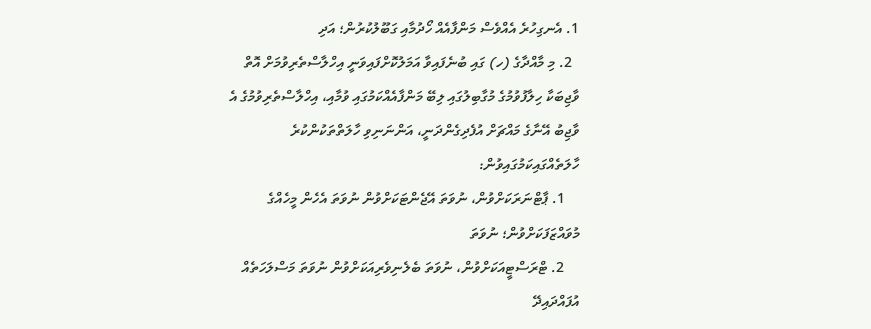1. އެނގިހުރެ އެއްވެސް މަންފާއެއް ހޯދުމާއި ގަބޫލުކުރުން؛ އަދި
  2. މި މާއްދާގެ (ހ) ގައި ބުނެފައިވާ އަމަލުކޮށްފައިވަނީ އިހްލާސްތެރިވުމަށް އޮތް ވާޖިބަކާ ހިލާފުވުމުގެ މުގާބިލުގައި ލިބޭ މަންފާއެއްކަމުގައި ވުމާއި، އިހްލާސްތެރިވުމުގެ އެ ވާޖިބު އޭނާގެ މައްޗަށް އުފެދިގެންދަނީ، އަންނަނިވި ހާލަތްތަކުންކުރެ ހާލަތެއްގައިކަމުގައިވުން:
    1. ޕާޓްނަރަކަށްވުން، ނުވަތަ އޭޖެންޓަކަށްވުން ނުވަތަ އެހެން މީހެއްގެ މުވައްޒަފަކަށްވުން؛ ނުވަތަ
    2. ޓްރަސްޓީއަކަށްވުން، ނުވަތަ ބެލެނިވެރިއަކަށްވުން ނުވަތަ މަސްލަހަތެއް އުފައްދައިދޭ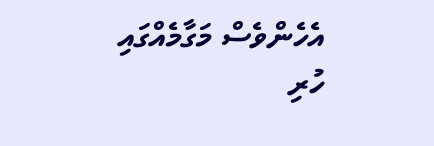އެހެންވެސް މަގާމެއްގައި ހުރި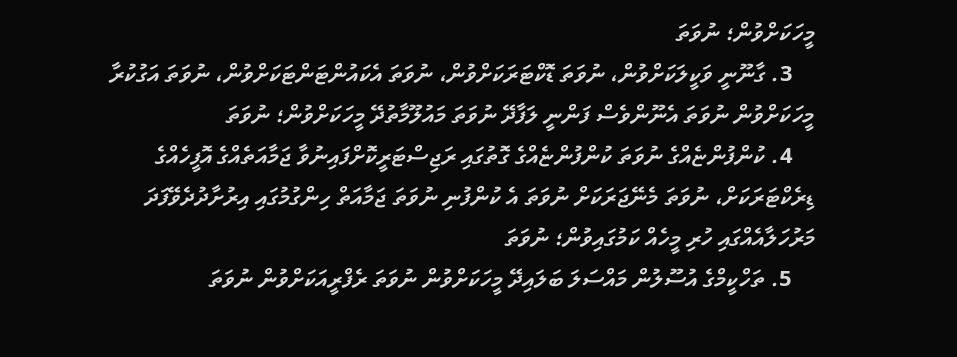މީހަކަށްވުން؛ ނުވަތަ
    3. ގާނޫނީ ވަކީލަކަށްވުން، ނުވަތަ ޑޮކްޓަރަކަށްވުން، ނުވަތަ އެކައުންޓަންޓަކަށްވުން، ނުވަތަ އަގުކުރާ މީހަކަށްވުން ނުވަތަ އެނޫންވެސް ފަންނީ ލަފާދޭ ނުވަތަ މައުލޫމާތުދޭ މީހަކަށްވުން؛ ނުވަތަ
    4. ކުންފުންޏެއްގެ ނުވަތަ ކުންފުންޏެއްގެ ގޮތުގައި ރަޖިސްޓަރީކޮށްފައިނުވާ ޖަމާއަތެއްގެ އޮފީހެއްގެ ޑިރެކްޓަރަކަށް، ނުވަތަ މެނޭޖަރަކަށް ނުވަތަ އެ ކުންފުނި ނުވަތަ ޖަމާއަތް ހިންގުމުގައި އިރުށާދުދެވޭފަދަ މަރުހަލާއެއްގައި ހުރި މީހެއް ކަމުގައިވުން؛ ނުވަތަ
    5. ތަހްކީމްގެ އުސޫލުން މައްސަލަ ބަލައިދޭ މީހަކަށްވުން ނުވަތަ ރެފްރީއަކަށްވުން ނުވަތަ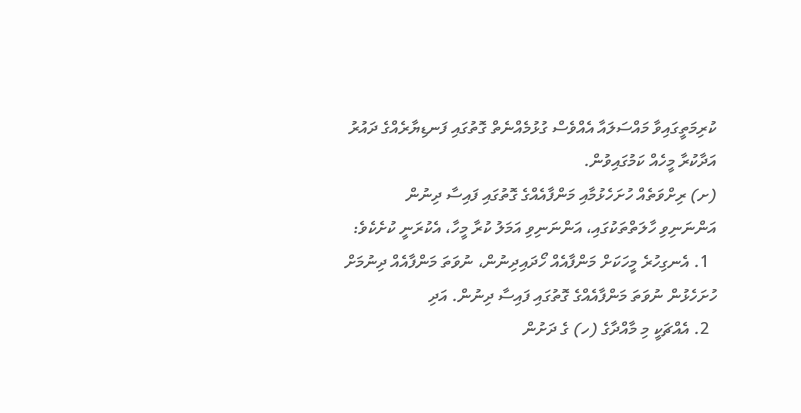ކުރިމަތީގައިވާ މައްސަލައާ އެއްވެސް ގުޅުމެއްނެތް ގޮތުގައި ފަނޑިޔާރެއްގެ ދައުރު އަދާކުރާ މީހެއް ކަމުގައިވުން.
(ށ) ރިށްވަތެއް ހުށަހެޅުމާއި މަންފާއެއްގެ ގޮތުގައި ފައިސާ ދިނުން
އަންނަނިވި ހާލަތްތަކުގައި، އަންނަނިވި އަމަލު ކުރާ މީހާ، އެކުރަނީ ކުށެކެވެ:
  1. އެނގިހުރެ މީހަކަށް މަންފާއެއް ހޯދައިދިނުން، ނުވަތަ މަންފާއެއް ދިނުމަށް ހުށަހެޅުން ނުވަތަ މަންފާއެއްގެ ގޮތުގައި ފައިސާ ދިނުން. އަދި
  2. އެއްޗަކީ މި މާއްދާގެ (ހ) ގެ ދަށުން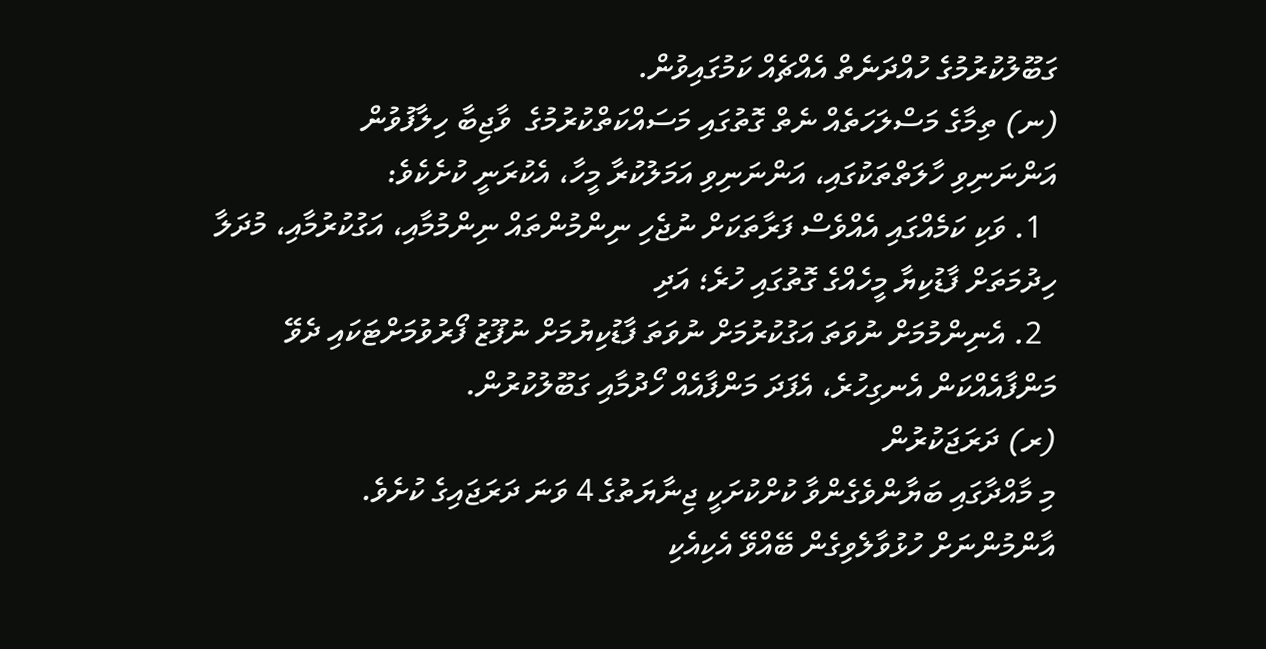ގަބޫލުކުރުމުގެ ހުއްދަނެތް އެއްޗެއް ކަމުގައިވުން.
(ނ) ތިމާގެ މަސްލަހަތެއް ނެތް ގޮތުގައި މަސައްކަތްކުރުމުގެ  ވާޖިބާ ހިލާފުވުން
އަންނަނިވި ހާލަތްތަކުގައި، އަންނަނިވި އަމަލުކުރާ މީހާ، އެކުރަނީ ކުށެކެވެ:
  1. ވަކި ކަމެއްގައި އެއްވެސް ފަރާތަކަށް ނުޖެހި ނިންމުންތައް ނިންމުމާއި، އަގުކުރުމާއި، މުދަލާ ހިދުމަތަށް ފާޑުކިޔާ މީހެއްގެ ގޮތުގައި ހުރެ؛ އަދި
  2. އެނިންމުމަށް ނުވަތަ އަގުކުރުމަށް ނުވަތަ ފާޑުކިޔުމަށް ނުފޫޒު ފޯރުވުމަށްޓަކައި ދެވޭ މަންފާއެއްކަން އެނގިހުރެ، އެފަދަ މަންފާއެއް ހޯދުމާއި ގަބޫލުކުރުން.
(ރ) ދަރަޖަކުރުން
މި މާއްދާގައި ބަޔާންވެގެންވާ ކުށްކުށަކީ ޖިނާޔަތުގެ 4 ވަނަ ދަރަޖައިގެ ކުށެވެ.
އާންމުންނަށް ހުޅުވާލެވިގެން ބޭއްވޭ އެކިއެކި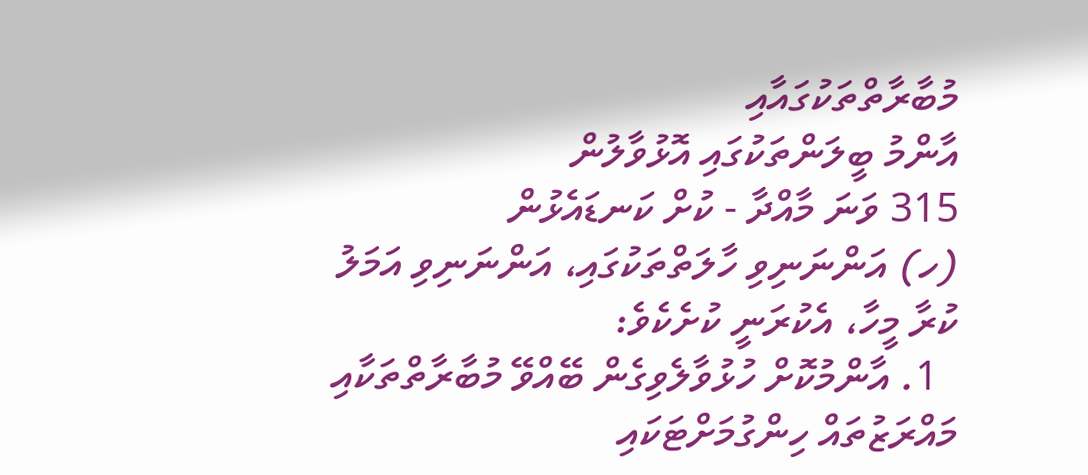މުބާރާތްތަކުގައާއި
އާންމު ބީލަންތަކުގައި އޮޅުވާލުން
315 ވަނަ މާއްދާ - ކުށް ކަނޑައެޅުން
(ހ) އަންނަނިވި ހާލަތްތަކުގައި، އަންނަނިވި އަމަލު ކުރާ މީހާ، އެކުރަނީ ކުށެކެވެ:
  1. އާންމުކޮށް ހުޅުވާލެވިގެން ބޭއްވޭ މުބާރާތްތަކާއި މައްރަޒުތައް ހިންގުމަށްޓަކައި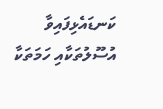ކަނޑައެޅިފައިވާ އުސޫލުތަކާއި ހަމަތަކާ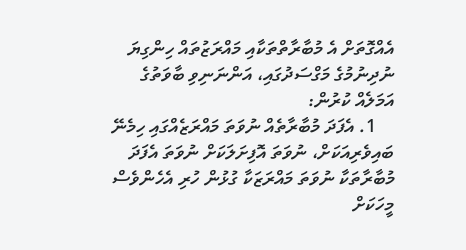އެއްގޮތަށް އެ މުބާރާތްތަކާއި މައްރަޒުތައް ހިންގިޔަ ނުދިނުމުގެ މަގްސަދުގައި، އަންނަނިވި ބާވަތުގެ އަމަލެއް ކުރުން:
    1. އެފަދަ މުބާރާތެއް ނުވަތަ މައްރަޒެއްގައި ހިމެނޭ ބައިވެރިއަކަށް، ނުވަތަ އޮފިށަލަކަށް ނުވަތަ އެފަދަ މުބާރާތަކާ ނުވަތަ މައްރަޒަކާ ގުޅުން ހުރި އެހެންވެސް މީހަކަށް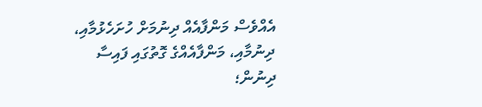އެއްވެސް މަންފާއެއް ދިނުމަށް ހުށަހެޅުމާއި، ދިނުމާއި، މަންފާއެއްގެ ގޮތުގައި ފައިސާ ދިނުން؛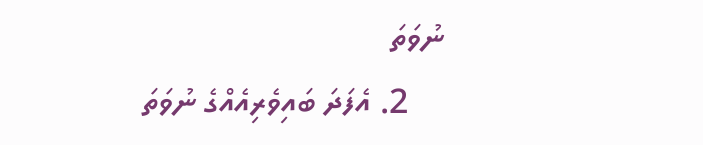ނުވަތަ
    2. އެފަދަ ބައިވެރިއެއްގެ ނުވަތަ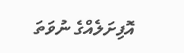އޮފިށަލެއްގެ ނުވަތަ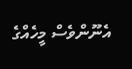އެނޫންވެސް މީހެއްގެ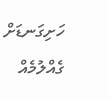ހަށިގަނޑަށް ގެއްލުމެއް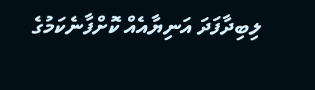ލިބިދާފަދަ އަނިޔާއެއް ކޮށްފާނެކަމުގެ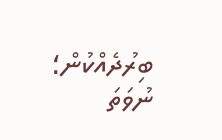ބިރުދެއްކުން؛ ނުވަތަ